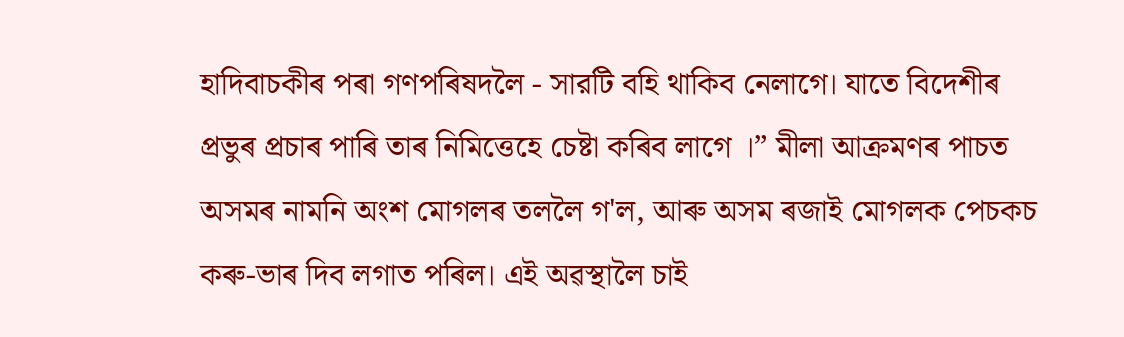হাদিবাচকীৰ পৰা গণপৰিষদলৈ - সারটি বহি থাকিব নেলাগে। যাতে বিদেশীৰ প্ৰভুৰ প্ৰচাৰ পাৰি তাৰ নিমিত্তেহে চেষ্টা কৰিব লাগে ।” মীলা আক্ৰমণৰ পাচত অসমৰ নামনি অংশ মোগলৰ তললৈ গ'ল, আৰু অসম ৰজাই মোগলক পেচকচ কৰু-ভাৰ দিব লগাত পৰিল। এই অৱস্থালৈ চাই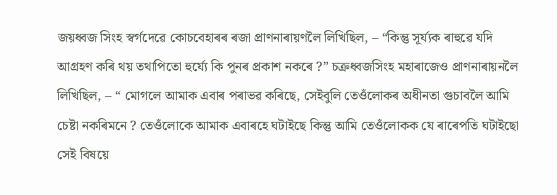জয়ধ্বজ সিংহ স্বৰ্গদেৱে কোচবেহাৰৰ ৰজা প্রাণনাৰায়ণলৈ লিখিছিল, – “কিন্তু সূৰ্য্যক ৰাহুৱে যদি আগ্ৰহণ কৰি থয় তথাপিতো হুৰ্য্যে কি পুনৰ প্ৰকাশ নকৰে ?” চক্ৰধ্বজসিংহ মহাৰাজেও প্ৰাণনাৰায়নলৈ লিখিছিল, – “ মোগলে আমাক এবাৰ পৰাভৱ কৰিছে, সেইবুলি তেওঁলোকৰ অধীনতা গুচাবলৈ আমি চেষ্টা নকৰিমনে ? তেওঁলোকে আমাক এবাৰহে ঘটাইছে কিন্তু আমি তেওঁলোকক যে ৰাৰেপতি ঘটাইছো সেই বিষয়ে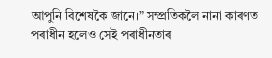আপুনি বিশেষকৈ জানে।” সম্প্রতিকলৈ নানা কাৰণত পৰাধীন হলেও সেই পৰাধীনতাৰ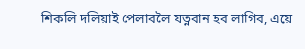শিকলি দলিয়াই পেলাবলৈ যত্নবান হব লাগিব, এয়ে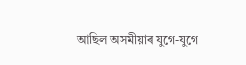আছিল অসমীয়াৰ যুগে-যুগে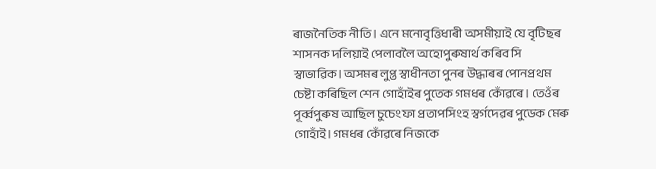ৰাজনৈতিক নীতি । এনে মনোবৃত্তিধাৰী অসমীয়াই যে বৃটিছৰ শাসনক দলিয়াই পেলাবলৈ অহোপুৰুষাৰ্থ কৰিব সি স্বাভাৱিক। অসমৰ লুপ্ত স্বাধীনতা পুনৰ উদ্ধাৰৰ পোনপ্রথম চেষ্টা কৰিছিল শেন গোহাঁইৰ পুতেক গমধৰ কোঁৱৰে । তেওঁৰ পূৰ্ব্বপুৰুষ আছিল চুচেংফা প্রতাপসিংহ স্বৰ্গদেৱৰ পুডেক মেৰু গোহাঁই। গমধৰ কোঁৱৰে নিজকে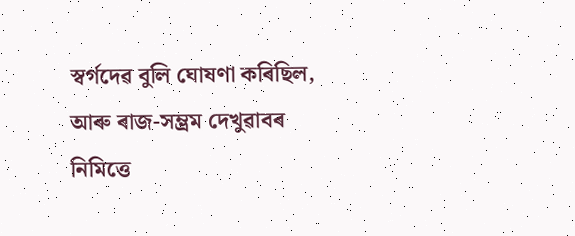স্বৰ্গদেৱ বুলি ঘোষণা কৰিছিল, আৰু ৰাজ-সম্ভ্রম দেখুৱাবৰ নিমিত্তে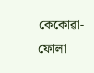কেকোৱা-ফোলা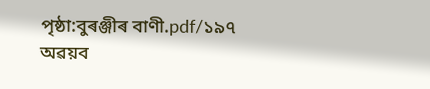পৃষ্ঠা:বুৰঞ্জীৰ বাণী.pdf/১৯৭
অৱয়ব